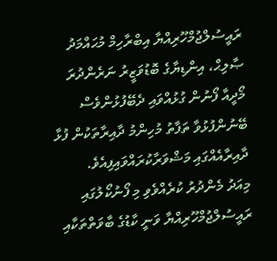ރައީސުލްޖުމްހޫރިއްޔާ އިބްރާހިމް މުޙައްމަދު ޞާލިޙް، އިންޑިޔާގެ ބޮޑުވަޒީރު ނަރެންދުރަ މޯދީއާ ފޯނުން ގުޅުއްވައި ދެބޭފުޅުންވެސް ބޭނުންފުޅުވާ ތަފާތު މުހިންމު ދާއިރާތަކުން ފުޅާ ދާއިރާއެއްގައި މަޝްވަރާކުރައްވައިފިއެވެ.
މިއަދު މެންދުރު ކުރެއްވެވި މި ފޯނުކޯލުގައި ރައީސުލްޖުމްހޫރިއްޔާ ވަނީ ކާޑުގެ ބާވަތްތަކާއި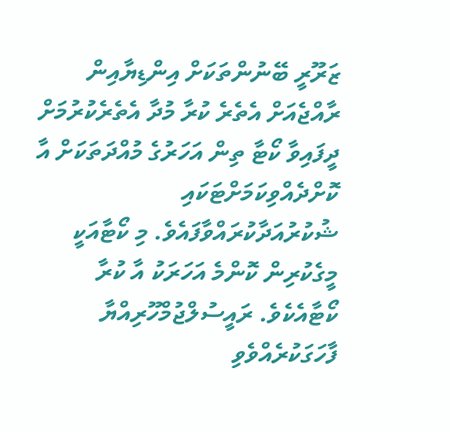ޒަރޫރީ ބޭނުންތަކަށް އިންޑިޔާއިން ރާއްޖެއަށް އެތެރެ ކުރާ މުދާ އެތެރެކުރުމަށް ދީފައިވާ ކޯޓާ ތިން އަހަރުގެ މުއްދަތަކަށް އާ ކޮށްދެއްވިކަމަށްޓަކައި ޝުކުރުއަދާކުރައްވާފައެވެ. މި ކޯޓާއަކީ މީގެކުރިން ކޮންމެ އަހަރަކު އާ ކުރާ ކޯޓާއެކެވެ. ރައީސުލްޖުމްހޫރިއްޔާ ފާހަގަކުރެއްވެވި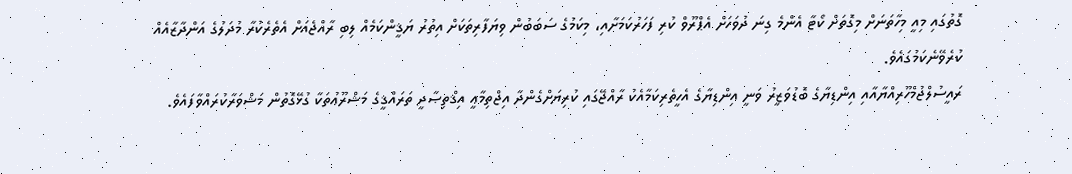ގޮތުގައި މިއީ މިހާތަނަށް މިގޮތަށް ކޯޓާ އެންމެ ގިނަ ދުވަހަށް އެޕްރޫވް ކުރި ފަހަރުކަމަށާއި، މިކަމުގެ ސަބަބުން ވިޔަފާރިތަކަށް އިތުރު ޔަޤީންކަމެއް ލިބި ރާއްޖެއަށް އެތެރެކުރާ މުދަލުގެ އަންދާޒާއެއް ކުރެވޭނެކަމުގައެވެ.
ރައީސުލްޖުމްހޫރިއްޔާއާއި އިންޑިޔާގެ ބޮޑުވަޒީރު ވަނީ އިންޑިޔާގެ އެހީތެރިކަމާއެކު ރާއްޖޭގައި ކުރިޔަށްގެންދާ އިޖްތިމާޢީ އިޤްތިޞާދީ ތަރައްޤީގެ މަޝްރޫޢުތަކާ ގުޅޭގޮތުން މަޝްވަރާކުރައްވާފައެވެ.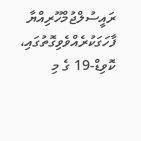ރައީސުލްޖުމްހޫރިއްޔާ ފާހަގަކުރެއްވެވިގޮތުގައި، ކޮވިޑް-19 ގެ މި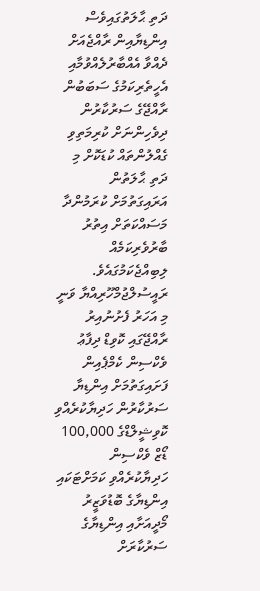ދަތި ޙާލަތުގައިވެސް އިންޑިޔާއިން ރާއްޖެއަށް ދެއްވާ އެއްބާރުލެއްވުމާއި އެހީތެރިކަމުގެ ސަބަބުން ރާއްޖޭގެ ސަރުކާރުން ދިވެހިންނަށް ކުރިމަތިވި ގެއްލުންތައް ކުޑަކޮށް މި ދަތި ޙާލަތުން އަރައިގަތުމަށް ކުރަމުންދާ މަސައްކަތަށް އިތުރު ބާރުވެރިކަމެއް ލިބިއްޖެކަމުގައެވެ.
ރައީސުލްޖުމްހޫރިއްޔާ ވަނީ މި އަހަރު ފެށުނުއިރު ރާއްޖޭގައި ކޮވިޑް ދިފާޢު ވެކްސިން ކެމްޕެއިން ފަށައިގަތުމަށް އިންޑިޔާ ސަރުކާރުން ހަދިޔާކުރެއްވި ކޮވިޝީލްޑްގެ 100,000 ޑޯޒް ވެކްސިން ހަދިޔާކުރެއްވި ކަމަށްޓަކައި އިންޑިޔާގެ ބޮޑުވަޒީރު މޯދީއަށާއި އިންޑިޔާގެ ސަރުކާރަށް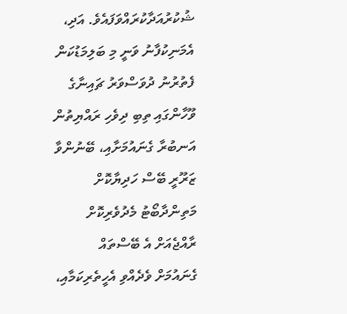ޝުކުރުއަދާކުރައްވަފައެވެ. އަދި، އެމަނިކުފާނު ވަނީ މި ބަލިމަޑުކަން ފެތުރުނު ދުވަސްވަރު ޗައިނާގެ ވޫހާންގައި ތިބި ދިވެހި ރައްޔިތުން އަނބުރާ ގެނައުމަށާއި، ބޭނުންވާ ޒަރޫރީ ބޭސް ހަދިޔާކޮށް މަތިންދާބޯޓު މެދުވެރިކޮށް ރާއްޖެއަށް އެ ބޭސްތައް ގެނައުމަށް ވެދެއްވި އެހީތެރިކަމާއި،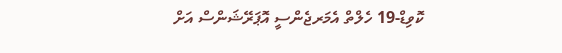ކޮވިޑް-19 ހެލްތް އެމަރޖެންސީ އޮޕަރޭޝަންސް އަށް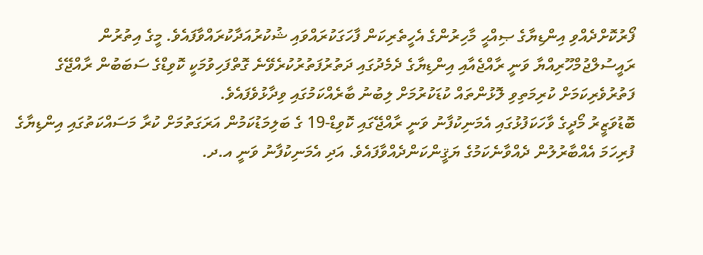ފޯރުކޮށްދެއްވި އިންޑިޔާގެ ޞިއްޙީ މާހިރުންގެ އެހީތެރިކަން ފާހަގަކުރައްވައި ޝުކުރުއަދާކުރައްވާފައެވެ. މީގެ އިތުރުން ރައީސުލްޖުމްހޫރިއްޔާ ވަނީ ރާއްޖެއާއި އިންޑިޔާގެ ދެމެދުގައި ދަތުރުފަތުރުކުރެވޭނެ ގޮތްފަހިވުމަކީ ކޮވިޑްގެ ސަބަބުން ރާއްޖޭގެ ފަތުރުވެރިކަމަށް ކުރިމަތިވި ލޮޅުންތައް ކުޑަކުރުމަށް ލިބުނު ބާރެއްކަމުގައި ވިދާޅުވެފައެވެ.
ބޮޑުވަޒީރު މޯދީގެ ވާހަކަފުޅުގައި އެމަނިކުފާނު ވަނީ ރާއްޖޭގައި ކޮވިޑް-19 ގެ ބަލިމަޑުކަމުން އަރަގަތުމަށް ކުރާ މަސައްކަތުގައި އިންޑިޔާގެ ފުރިހަމަ އެއްބާރުލުން ދެއްވާނެކަމުގެ ޔަޤީންކަންދެއްވާފައެވެ. އަދި އެމަނިކުފާނު ވަނީ އ.ދ.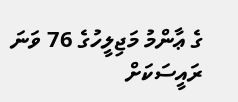ގެ ޢާންމު މަޖިލީހުގެ 76 ވަނަ ރައީސަކަށް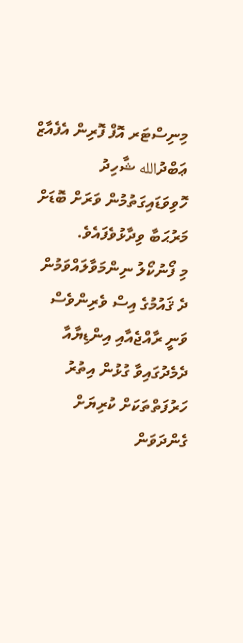މިނިސްޓަރ އޮފް ފޮރިން އެފެއާޒް ޢަބްދުالله ޝާހިދު ހޮވިވަޑައިގަތުމުން ވަރަށް ބޮޑަށް މަރުޙަބާ ވިދާޅުވެފައެވެ.
މި ފޯނުކޯލު ނިންމަވާލައްވަމުން ދެ ޤައުމުގެ އިސް ވެރިންވެސް ވަނީ ރާއްޖެއާއި އިންޑިޔާއާ ދެމެދުގައިވާ ގުޅުން އިތުރު ހަރުފަތްތަކަށް ކުރިޔަށް ގެންދަވަން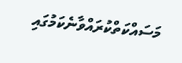މަސައްކަތްކުރައްވާނެކަމުގައި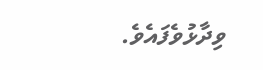ވިދާޅުވެފައެވެ.